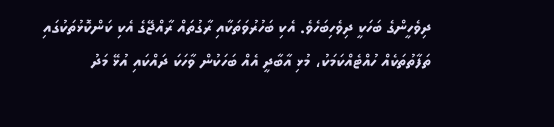ދިވެހީންގެ ބަހަކީ ދިވެހިބަހެވެ. އެކި ބަހުރުވަތަކާއި ރާގުތައް ރާއްޖޭގެ އެކި ކަންކޮޅުތަކުގައި ތަފާތުތަކެއް ހުއްޓެއްކަމަކު، މުޅި އާބާދީ އެއް ބަހަކުން ވާހަކަ ދައްކައި އުޅޭ މަދު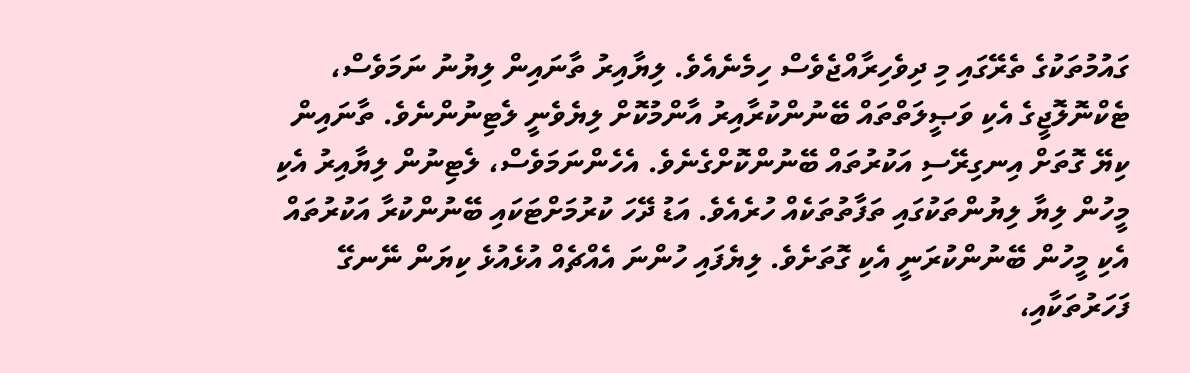ގައުމުތަކުގެ ތެރޭގައި މި ދިވެހިރާއްޖެވެސް ހިމެނެއެވެ. ލިޔާއިރު ތާނައިން ލިޔުނު ނަމަވެސް، ޓެކްނޮލޮޖީގެ އެކި ވަޞީލަތްތައް ބޭނުންކުރާއިރު އާންމުކޮށް ލިޔެވެނީ ލެޓިނުންނެވެ. ތާނައިން ކިޔޭ ގޮތަށް އިނގިރޭސި އަކުރުތައް ބޭނުންކޮށްގެނެވެ. އެހެންނަމަވެސް، ލެޓިނުން ލިޔާއިރު އެކި މީހުން ލިޔާ ލިޔުންތަކުގައި ތަފާތުތަކެއް ހުރެއެވެ. އަޑު ދޭހަ ކުރުމަށްޓަކައި ބޭނުންކުރާ އަކުރުތައް އެކި މީހުން ބޭނުންކުރަނީ އެކި ގޮތަށެވެ. ލިޔެފައި ހުންނަ އެއްޗެއް އުޅެއުޅެ ކިޔަން ނޭނގޭ ފަހަރުތަކާއި،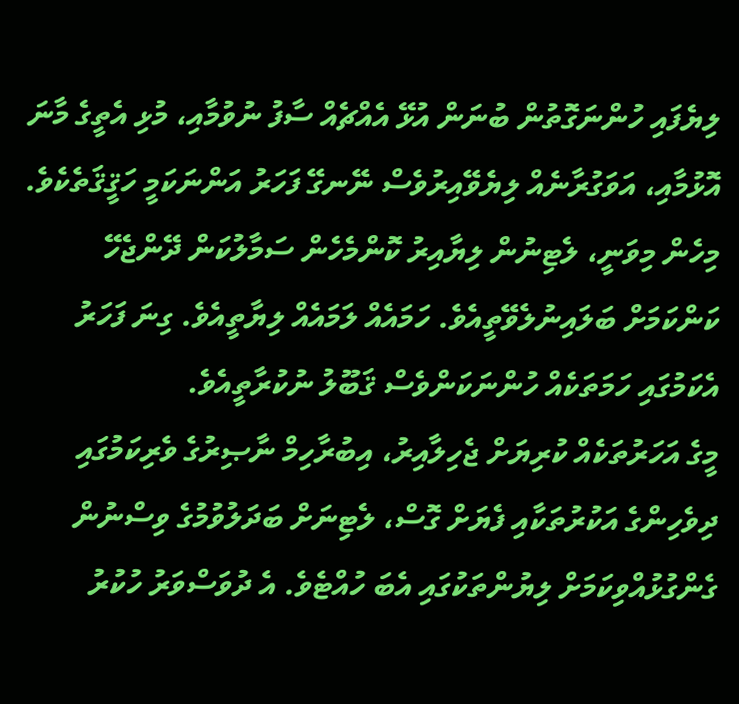ލިޔެފައި ހުންނަގޮތުން ބުނަން އުޅޭ އެއްޗެއް ސާފު ނުވުމާއި، މުޅި އެތީގެ މާނަ އޮޅުމާއި، އަވަގުރާނެއް ލިޔެވޭއިރުވެސް ނޭނގޭ ފަހަރު އަންނަކަމީ ހަޤީޤަތެކެވެ. މިހެން މިވަނީ، ލެޓިނުން ލިޔާއިރު ކޮންމެހެން ސަމާލުކަން ދޭންޖެހޭ ކަންކަމަށް ބަލައިނުލެވޭތީއެވެ. ހަމައެއް ލަމައެއް ލިޔާތީއެވެ. ގިނަ ފަހަރު އެކަމުގައި ހަމަތަކެއް ހުންނަކަންވެސް ޤަބޫލު ނުކުރާތީއެވެ.
މީގެ އަހަރުތަކެއް ކުރިޔަށް ޖެހިލާއިރު، އިބުރާހިމް ނާޞިރުގެ ވެރިކަމުގައި ދިވެހިންގެ އަކުރުތަކާއި ފެޔަށް ގޮސް، ލެޓިނަށް ބަދަލުވުމުގެ ވިސްނުން ގެންގުޅުއްވިކަމަށް ލިޔުންތަކުގައި އެބަ ހުއްޓެވެ. އެ ދުވަސްވަރު ހުކުރު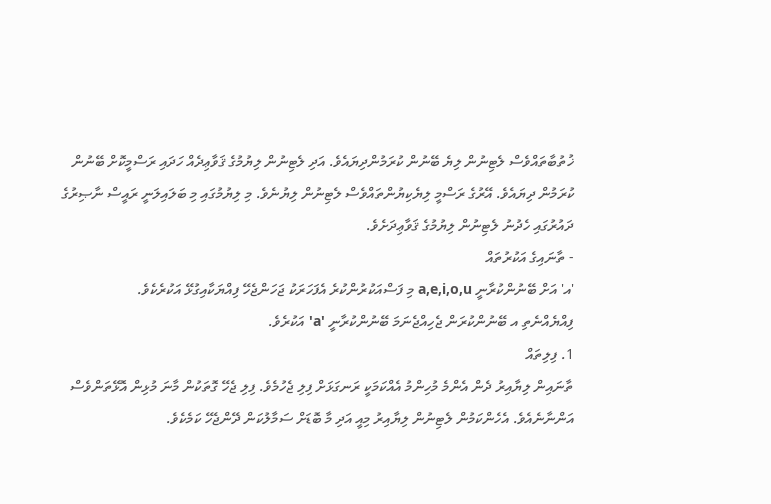ޚުތުބާތައްވެސް ލެޓިނުން ލިޔެ ބޭނުން ކުރަމުންދިޔައެވެ. އަދި ލެޓިނުން ލިޔުމުގެ ޤަވާޢިދެއް ހަދައި ރަސްމީކޮށް ބޭނުން ކުރަމުން ދިޔައެވެ. އޭރުގެ ރަސްމީ ލިޔެކިޔުންތައްވެސް ލެޓިނުން ލިޔުނެވެ. މި ލިޔުމުގައި މި ބަލައިލަނީ ރައީސް ނާޞިރުގެ ދައުރުގައި ހެދުނު ލެޓިނުން ލިޔުމުގެ ޤަވާޢިދަށެވެ.
- ތާނައިގެ އަކުރުތައް
'އ' އަށް ބޭނުންކުރާނީ a,e,i,o,u މި ފަސްއަކުރުންކުރެ އެފަހަރަކު ޖަހަންޖެހޭ ފިއްޔަކާއިގުޅޭ އަކުރެކެވެ.
ފިއްޔެއްނެތި އ ބޭނުންކުރަން ޖެހިއްޖެނަމަ ބޭނުންކުރާނީ 'a' އަކުރެވެ.
1. ފިލިތައް
ތާނައިން ލިޔާއިރު ދެން އެންމެ މުހިންމު އެއްކަމަކީ ރަނގަޅަށް ފިލި ޖެހުމެވެ. ފިލި ޖެހޭ ގޮތަކުން މާނަ މުޅިން އޮޅޭތަންވެސް އަންނާނެއެވެ. އެހެންކަމުން ލެޓިނުން ލިޔާއިރު މިއީ އަދި މާ ބޮޑަށް ސަމާލުކަން ދޭންޖެހޭ ކަމެކެވެ.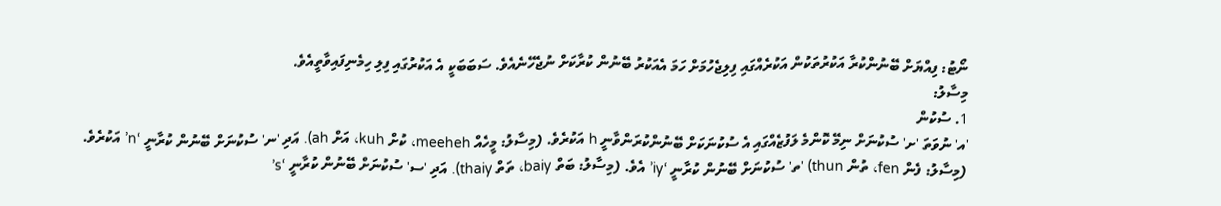ނޯޓު: ފިއްޔަށް ބޭނުންކުރާ އަކުރުތަކުން އަކުރެއްގައި ފިލިޖެހުމަށް ހަމަ އެއަކުރު ބޭނުން ކުރާކަށް ނުޖެހޭނެއެވެ. ސަބަބަކީ އެ އަކުރުގައި ފިލި ހިމެނިފައިވާތީއެވެ.
މިސާލު:
1. ސުކުން
'އ' ނުވަތަ 'ށ' ސުކުނަށް ނިމޭ ކޮންމެ ލަފުޒެއްގައި އެ ސުކުނަކަށް ބޭނުންކުރަންވާނީ h އަކުރެވެ. (މިސާލު: މީހެއް meeheh، ކުށް kuh، އަށް ah). އަދި 'ނ' ސުކުނަށް ބޭނުން ކުރާނީ ‘n’ އަކުރެވެ. (މިސާލު: ފެން fen، ތުން thun) 'ތ' ސުކުނަށް ބޭނުން ކުރާނީ ‘iy’ އެވެ. (މިސާލު: ބަތް baiy، ތަތް thaiy). އަދި 'ސ' ސުކުނަށް ބޭނުން ކުރާނީ ‘s’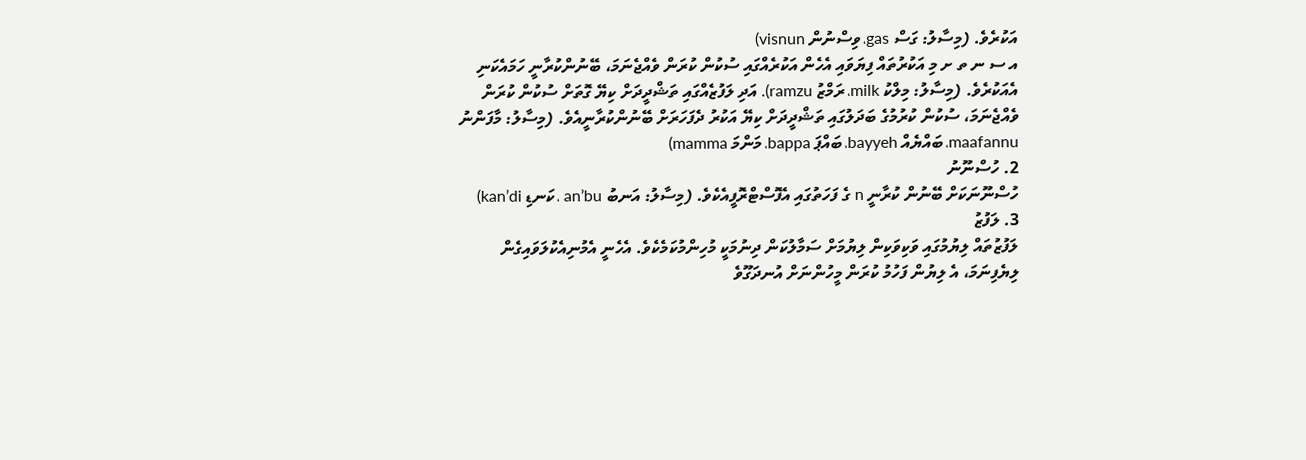އަކުރެވެ. (މިސާލު: ގަސް gas، ވިސްނުން visnun)
އ ސ ނ ތ ށ މި އަކުރުތައް ފިޔަވައި އެހެން އަކުރެއްގައި ސުކުން ކުރަން ވެއްޖެނަމަ، ބޭނުންކުރާނީ ހަމައެކަނި އެއަކުރެވެ. (މިސާލު: މިލްކު milk، ރަމްޒު ramzu). އަދި ލަފުޒެއްގައި ތަޝްދީދަށް ކިޔޭ ގޮތަށް ސުކުން ކުރަން ވެއްޖެނަމަ، ސުކުން ކުރުމުގެ ބަދަލުގައި ތަޝްދީދަށް ކިޔޭ އަކުރު ދެފަހަރަށް ބޭނުންކުރާނީއެވެ. (މިސާލު: މާފަންނު maafannu، ބައްޔެއް bayyeh، ބައްޕަ bappa، މަންމަ mamma)
2. ހުސްނޫނު
ހުސްނޫނަކަށް ބޭނުން ކުރާނީ n ގެ ފަހަތުގައި އެފޮސްޓްރޮފީއެކެވެ. (މިސާލު: އަނބު an’bu ، ކަނޑި kan’di)
3. ލަފުޒު
ލަފުޒުތައް ލިޔުމުގައި ވަކިވަކިން ލިޔުމަށް ސަމާލުކަން ދިނުމަކީ މުހިންމުކަމެކެވެ. އެހެނީ އެމުނިއެކުލަވައިގެން ލިޔެފިނަމަ، އެ ލިޔުން ފަހުމު ކުރަން މީހުންނަށް އުނދަގޫވެ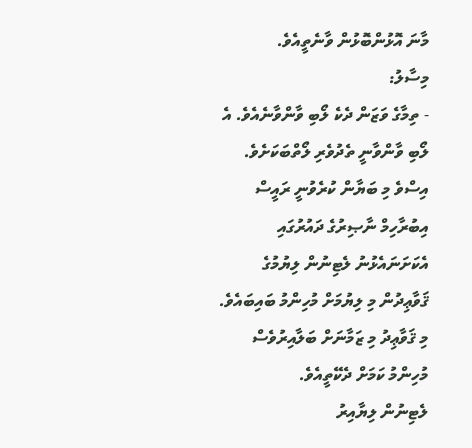މާނަ އޮޅުންބޮޅުން ވާނެތީއެވެ.
މިސާލު:
- ތިމާގެ ވަޒަން ދެކެ ލޯބި ވާންވާނެއެވެ. އެ ލޯބި ވާންވާނީ ތެދުވެރި ލޯތްބަކަށެވެ.
އިސްވެ މި ބަޔާން ކުރެވުނީ ރައީސް އިބުރާހިމް ނާޞިރުގެ ދައުރުގައި އެކަށަނައެޅުނު ލެޓިނުން ލިޔުމުގެ ޤަވާޢިދުން މި ލިޔުމަށް މުހިންމު ބައިބައެވެ. މި ޤަވާޢިދު މި ޒަމާނަށް ބަލާއިރުވެސް މުހިންމު ކަމަށް ދެކޭތީއެވެ.
ލެޓިނުން ލިޔާއިރު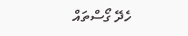ހެދޭ ގޯސްތައް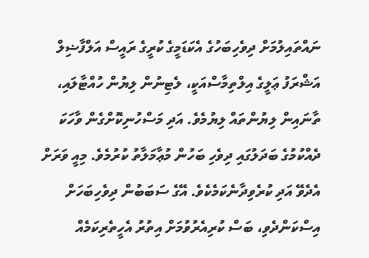ނައްތައިލުމަށް ދިވެހިބަހުގެ އެކަޑަމީގެ ކުރީގެ ރައީސް އަލްފާޟިލް އަޝްރަފު ޢަލީގެ އިލްތިމާސްއަކީ، ލެޓިނުން ލިޔުން ހުއްޓާލައި، ތާނައިން ލިޔުންތައް ލިޔުމެވެ. އަދި މަސްހުނިކޮށްގެން ވާހަކަ ދެއްކުމުގެ ބަދަލުގައި ދިވެހި ބަހުން މުޢާމަލާތު ކުރުމެވެ. މިއީ ވަރަށް އެދެވޭ އަދި ކުރެވިދާނެކަމެކެވެ. އޭގެ ސަބަބުން ދިވެހިބަހަށް އިސްކަންދެވި، ބަސް ކުރިއެރުވުމަށް އިތުރު އެހީތެރިކަމެއް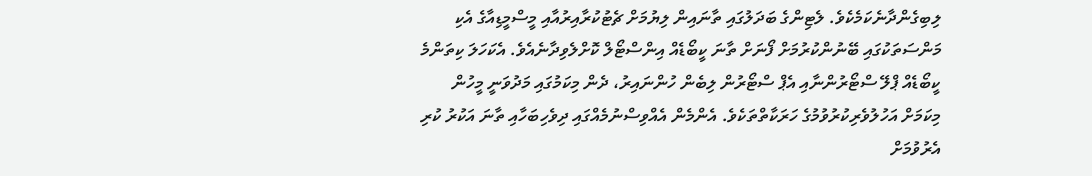ލިބިގެންދާނެކަމެކެވެ. ލެޓިންގެ ބަދަލުގައި ތާނައިން ލިޔުމަށް ޗެޓުކުރާއިރުއާއި މީސްމީޑިއާގެ އެކި މަންސަތަކުގައި ބޭނުންކުރުމަށް ފޯނަށް ތާނަ ކީބޯޑެއް އިންސްޓޯލް ކޮށްލެވިދާނެއެވެ. އެކަހަލަ ކިތަންމެ ކީބޯޑެއް ޕްލޭ ސްޓޯރުންނާއި އެޕް ސްޓޯރުން ލިބެން ހުންނައިރު، ދެން މިކަމުގައި މަދުވަނީ މީހުން މިކަމަށް އަހުލުވެރިކުރުވުމުގެ ހަރަކާތްތަކެވެ. އެންމެން އެއްވިސްނުމެއްގައި ދިވެހިބަހާއި ތާނަ އަކުރު ކުރި އެރުވުމަށް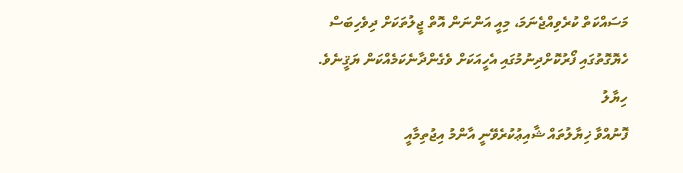މަސައްކަތް ކުރެވިއްޖެނަމަ، މިއީ އަންނަން އޮތް ޖީލުތަކަށް ދިވެހިބަސް ހެޔޮގޮތުގައި ފޯރުކޮށްދިނުމުގައި އެހީއަކަށް ވެގެންދާނެކަމެއްކަން ޔަޤީނެވެ.
ހިޔާލު
ފޮނުއްވާ ޚިޔާލުތައް ޝާއިޢުކުރެވޭނީ އާންމު އިޖުތިމާއީ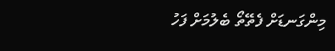މިންގަނޑަށް ފެތޭތޯ ބެލުމަށް ފަހު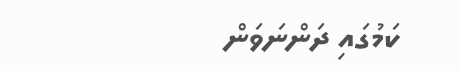ކަމުގައި ދަންނަވަން